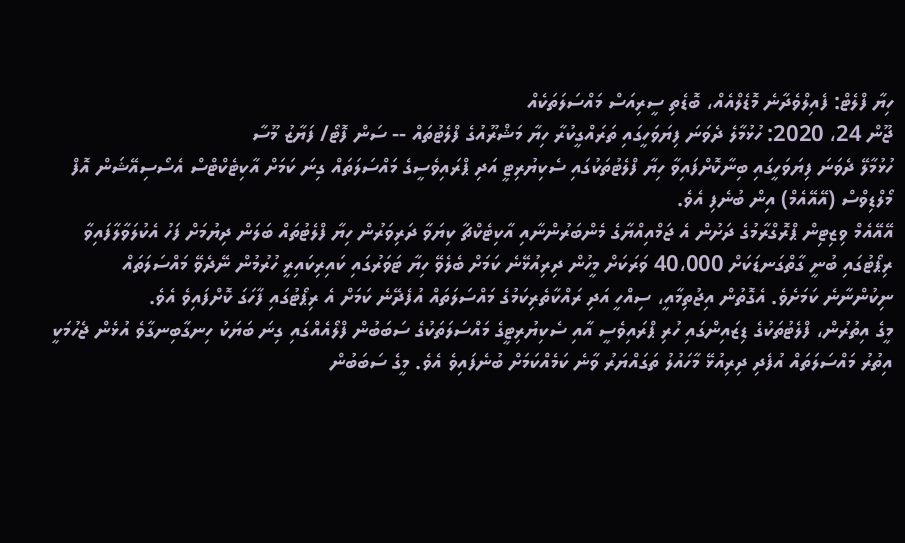ހިޔާ ފްލެޓް: ފެއިލްވެދާނެ މޮޑެލްއެއް، ބޮޑެތި ސީރިއަސް މައްސަލަތަކެއް
ޖޫން 24، 2020: ހުޅުމާލެ ދެވަނަ ފިޔަވަހީގައި ތަރައްގީކުރާ ހިޔާ މަޝްރޫއުގެ ފްލެޓުތައް -- ސަން ފޮޓޯ/ ފަޔާޒު މޫސާ
ހުޅުމާލޭ ދެވަނަ ފިޔަވަހީގައި ބިނާކޮށްފައިވާ ހިޔާ ފްލެޓުތަކުގައި ސެކިޔުރިޓީ އަދި ޕްރައިވެސީގެ މައްސަލަތައް ގިނަ ކަމަށް އާކިޓެކްޓްސް އެސޯސިއޭޝަން އޮފް މޯލްޑިވްސް (އޭއޭއެމް) އިން ބުނެފި އެވެ.
އޭއޭއެމް ވިޒިޓިން ޕްރޮގްރާމުގެ ދަށުން އެ ޖަމްއިއްޔާގެ މެންބަރުންނާއި އާކިޓެކްޗާ ކިޔަވާ ދަރިވަރުން ހިޔާ ފްލެޓުތައް ބަލަން ދިޔުމަށް ފަހު އެކުލަވާލާފައިވާ ރިޕޯޓުގައި ބުނީ ގާތްގަނޑަކަށް 40،000 ވަރަކަށް މީހުން ދިރިއުޅޭނެ ކަމަށް ބެލެވޭ ހިޔާ ޓަވަރުގައި ކައިރިކައިރީ ހުރުމުން ނޭދެވޭ މައްސަލަތައް ނިކުންނާނެ ކަމަށެވެ. އެގޮތުން އިޖުތިމާއީ، ސިއްހީ އަދި ރައްކާތެރިކަމުގެ މައްސަލަތައް އުފެދޭނެ ކަމަށް އެ ރިޕޯޓުގައި ފާހަގަ ކޮށްފައިވެ އެވެ.
މީގެ އިތުރުން، ފްލެޓުތަކުގެ ޑިޒައިންގައި ހުރި ޕްރައިވެސީ އާއި ސެކިޔުރިޓީގެ މައްސަލަތަކުގެ ސަބަބުން ފްލޯއެއްގައި ގިނަ ބަޔަކު ހިނގާބިނގާވެ އުޅެން ޖެހުމަކީ އިތުރު މައްސަލަތައް އުފެދި ދިރިއުޅޭ މާހައުލު ތަގައްޔަރު ވާނެ ކަމެއްކަމަށް ބުނެފައިވެ އެވެ. މީގެ ސަބަބުން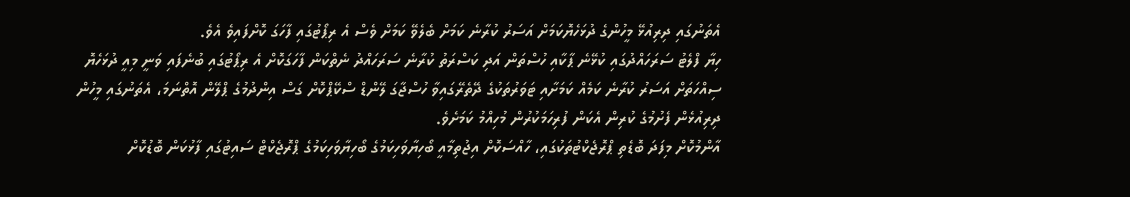އެތަނުގައި ދިރިއުޅޭ މީހުންގެ ދުޅަހެޔޮކަމަށް އަސަރު ކުރާނެ ކަމަށް ބެލެވޭ ކަމަށް ވެސް އެ ރިޕޯޓުގައި ފާހަގަ ކޮށްފައިވެ އެވެ.
ހިޔާ ފްލެޓު ސަރަހައްދުގައި ކުޅޭނެ ޕާކާއި ހުސްތަން އަދި ކަސްރަތު ކުރާނެ ސަރަހައްދު ނެތްކަން ފާހަގަކޮށް އެ ރިޕޯޓުގައި ބުނެފައި ވަނީ މިއީ ދުޅަހެޔޮ ސިއްހަތަށް އަސަރު ކުރާނެ ކަމެއް ކަމަށާއި ޓަވަރުތަކުގެ ދޭތެރޭގައިވާ ހުސްޖާގަ ލޭންޑް ސްކޭޕްކޮށް ގަސް އިންދުމުގެ ޕްލޭން އޮތްނަމަ، އެތަނުގައި މީހުން ދިރިއުޅެން ފެށުމުގެ ކުރިން އެކަން ފުރިހަމަކުރުން މުހިއްމު ކަމަށެވެ.
އާންމުކޮށް މިފަދަ ބޮޑެތި ޕްރޮޖެކްޓުތަކުގައި، ހާއްސަކޮށް އިޖުތިމާއީ ބޯހިޔާވަހިކަމުގެ ބޯހިޔާވަހިކަމުގެ ޕްރޮޖެކްޓް ސައިޓުގައި ފާޅުކަން ބޮޑުކޮށް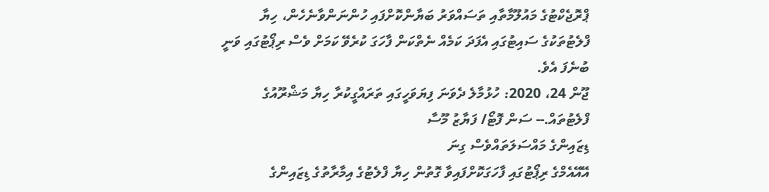ޕްރޮޖެކްޓުގެ މައުލޫމާތާއި ތަސައްވަރު ބަޔާންކޮށްފައި ހުންނަންވާނެހެން، ހިޔާ ފްލެޓުތަކުގެ ސައިޓުގައި އެފަދަ ކަމެއް ނެތްކަން ފާހަގަ ކުރެވޭ ކަމަށް ވެސް ރިޕޯޓުގައި ވަނީ ބުނެފަ އެވެ.
ޖޫން 24، 2020: ހުޅުމާލެ ދެވަނަ ފިޔަވަހީގައި ތަރައްގީކުރާ ހިޔާ މަޝްރޫއުގެ ފްލެޓުތައް.-- ސަން ފޮޓޯ/ ފަޔާޒު މޫސާ
ޑިޒައިންގެ މައްސަލަތައްވެސް ގިނަ
އޭއޭއެމްގެ ރިޕޯޓުގައި ފާހަގަކޮށްފައިވާ ގޮތުން ހިޔާ ފްލެޓުގެ އިމާރާތުގެ ޑިޒައިންގެ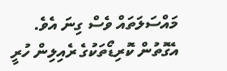މައްސަލަތައް ވެސް ގިނަ އެވެ. އެގޮތުން ކޮރިޑޯތަކުގެ ރެއިލިން ހުރީ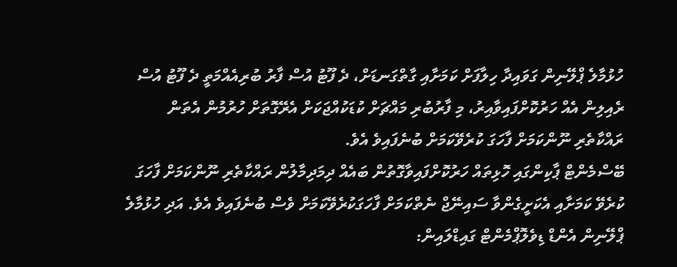ހުޅުމާލެ ޕްލޭނިން ގަވައިދާ ހިލާފަށް ކަމަށާއި ގާތްގަނޑަށް، ދެ ފޫޓު އުސް ފާރު ބުރިއެއްމަތީ ދެ ފޫޓު އުސް ރެއިލިން އެއް ހަރުކޮށްފައިވާއިރު، މި ފާރުބުރި މައްޗަށް ކުޑަކުއްޖަކަށް އެރޭގޮތަށް ހުރުމުން އެތަން ރައްކާތެރި ނޫންކަމަށް ފާހަގަ ކުރެވޭކަމަށް ބުނެފައިވެ އެވެ.
ބޭސްމެންޓް ޕާކިންގައި ހޮޅިތައް ހަރުކޮށްފައިވާގޮތުން ބައެއް ދިމަދިމާލުން ރައްކާތެރި ނޫންކަމަށް ފާހަގަ ކުރެވޭ ކަމަށާއި އެކަށީގެންވާ ސައިނޭޖް ނެތްކަމަށް ފާހަގަކުރެވޭކަމަށް ވެސް ބުނެފައިވެ އެވެ. އަދި ހުޅުމާލެ ޕްލޭނިން އެންޑް ޑިވެލޮޕްމެންޓް ގައިޑްލައިން: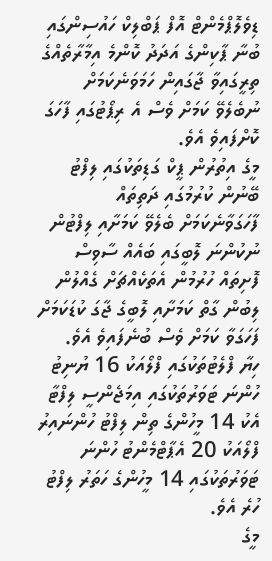ޑިވެލޮޕްމެންޓް އޮފް ޕަބްލިކް ހައުސިންގައި ބުނާ ޕާކިންގެ އަދަދު ކޮންމެ އިމާރާތެއްގެ ތިރީގައިވާ ޖާގައިން ހަމަވަނެކަމަށް ނުބެލެވޭ ކަމަށް ވެސް އެ ރިޕޯޓުގައި ފާހަގަ ކޮށްފައިވެ އެވެ.
މީގެ އިތުރުން ޕީކް ގަޑިތަކުގައި ލިފްޓު ބޭނުން ކުރުމުގައި ދަތިތައް ފާހަގަވާނެކަމަށް ބެލެވޭ ކަމަށާއި ލިފްޓުން ނުކުންނަ ލޮބީގައި ބައެއް ސާވިސް ފޮށިތައް ހުރުމުން އެތަކެއްޗަށް ގެއްލުން ލިބުން ގާތް ކަމަށާއި ލޮބީގެ ޖާގަ ކުޑަކަމަށް ފަހަގަވާ ކަމަށް ވެސް ބުނެފައިވެ އެވެ.
ހިޔާ ފްލެޓުތަކުގައި ފްލޯއަކު 16 ޔުނިޓު ހުންނަ ޓަވަރުތަކުގައި އިމަޖެންސީ ލިފްޓާ އެކު 14 މީހުންގެ ތިން ލިފްޓު ހުންނައިރު ފްލޯއަކު 20 އެޕާޓްމެންޓު ހުންނަ ޓަވަރުތަކުގައި 14 މީހުންގެ ހަތަރު ލިފްޓު ހުރެ އެވެ.
މީގެ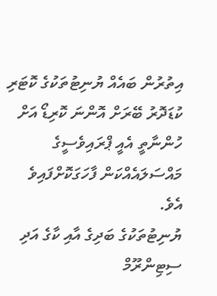އިތުރުން ބައެއް ޔުނިޓުތަކުގެ ކޮޓަރި ކުޑަދޮރު ބޭރަށް އޮންނަ ކޮރިޑޯ އަށް ހުންނާތީ އެއީ ޕްރައިވެސީގެ މައްސަލައެއްކަން ފާހަގަކޮށްފައިވެ އެވެ.
ޔުނިޓުތަކުގެ ބަދިގެ އާއި ކާގެ އަދި ސިޓިންރޫމް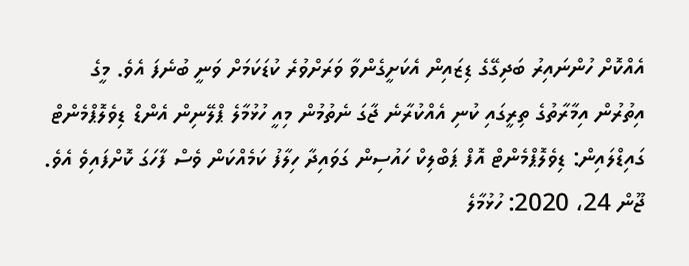އެއްކޮށް ހުންނައިރު ބަދިގޭގެ ޑިޒައިން އެކަށީގެންވާ ވަރަށްވުރެ ކުޑަކަމަށް ވަނީ ބުނެފަ އެވެ. މީގެ އިތުރުން އިމާރާތުގެ ތިރީގައި ކުނި އެއްކުރާނެ ޖާގަ ނެތުމުން މިއީ ހުޅުމާލެ ޕްލޭނިން އެންޑް ޑިވެލޮޕްމެންޓް ގައިޑްލައިން: ޑިވެލޮޕްމެންޓް އޮފް ޕަބްލިކް ހައުސިން ގަވައިދާ ހިލާފު ކަމެއްކަން ވެސް ފާހަގަ ކޮށްފައިވެ އެވެ.
ޖޫން 24، 2020: ހުޅުމާލެ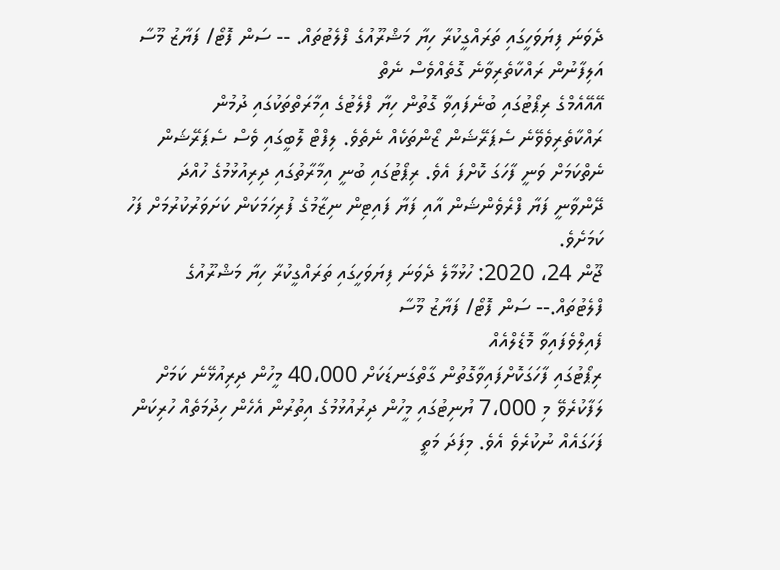ދެވަނަ ފިޔަވަހީގައި ތަރައްގީކުރާ ހިޔާ މަޝްރޫއުގެ ފްލެޓުތައް. -- ސަން ފޮޓޯ/ ފަޔާޒު މޫސާ
އަލިފާނުން ރައްކާތެރިވާނެ ގޮތެއްވެސް ނެތް
އޭއޭއެމްގެ ރިޕޯޓުގައި ބުނެފައިވާ ގޮތުން ހިޔާ ފްލެޓުގެ އިމާރަތްތަކުގައި ދުމުން ރައްކާތެރިވެވޭނެ ސެޕަރޭޝަން ޒޯންތަކެއް ނެތެވެ. ލިފްޓް ލޮބީގައި ވެސް ސެޕަރޭޝަން ނެތްކަމަށް ވަނީ ފާހަގަ ކޮށްފަ އެވެ. ރިޕޯޓުގައި ބުނީ އިމާރާތުގައި ދިރިއުޅުމުގެ ހުއްދަ ދޭންވާނީ ފަޔާ ފްރެވެންޝަން އާއި ފަޔާ ފައިޓިން ނިޒާމުގެ ފުރިހަމަކަން ކަށަވަރުކުރުމަށް ފަހު ކަމަށެވެ.
ޖޫން 24، 2020: ހުޅުމާލެ ދެވަނަ ފިޔަވަހީގައި ތަރައްގީކުރާ ހިޔާ މަޝްރޫއުގެ ފްލެޓުތައް.-- ސަން ފޮޓޯ/ ފަޔާޒު މޫސާ
ފެއިލްވެފައިވާ މޮޑެލްއެއް
ރިޕޯޓުގައި ފާހަގަކޮށްފައިވާގޮތުން ގާތްގަނޑަކަށް 40،000 މީހުން ދިރިއުޅޭނެ ކަމަށް ލަފާކުރެވޭ މި 7،000 ޔުނިޓުގައި މީހުން ދިރުއުޅުމުގެ އިތުރުން އެހެން ހިދުމަތެއް ހުރިކަން ފަހަގައެއް ނުކުރެވެ އެވެ. މިފަދަ މަތީ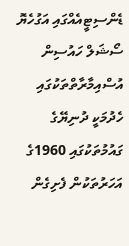ޑެންސިޓީއެއްގައި އަގުހެޔޮ ސޯޝަލް ހައުސިން އުސްއިމާރާތްތަކުގައި ހެދުމަކީ ދުނިޔޭގެ ގައުމުތަކުގައި 1960ގެ އަހަރުތަކުން ފެށިގެން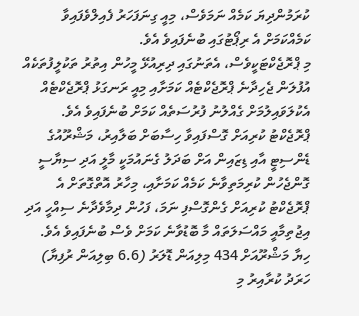ކުރަމުންދިޔަ ކަމެއް ނަމަވެސް، މިއީ ގިނަފަހަރު ފެއިލްވެފައިވާ ކަމެއްކަމަށް އެ ރިޕޯޓުގައި ބުނެފައިވެ އެވެ.
މި ޕްރޮޖެކްޓަކީވެސް، އެތަނުގައި ދިރިއުޅޭ މީހުން އިތުރު ތަކުލީފުތަކެއް އުފުލަން ޖެހިދާނެ ޕްރޮޖެކްޓެއް ކަމަށާއި މިއީ ރަނގަޅު ޕްރޮޖެކްޓެއް އެކުލަވައިލުމަށް ގެއްލުނު ފުރުސަތެއް ކަމަށް ބުނެފައިވެ އެވެ.
ޕްރޮޖެކްޓު ކުރިއަށް ގޮސްފައިވާ ހިސާބަށް ބަލާއިރު، މަޝްރޫއުގެ ޑެންސިޓީ އާއި ޑިޒައިން އަށް ބަދަލު ގެނައުމަކީ މާލީ އަދި ސިޔާސީ ގޮންޖެހުން ކުރިމަތިވާނެ ކަމެއް ކަމަށާއި، މިހާރު އޮތްގޮތަށް އެ ޕްރޮޖެކްޓު ކުރިއަށް ގެންގޮސްފި ނަމަ، ފަހުން ދިމާވެދާނެ ސިއްހީ އަދި އިޖުތިމާއީ މައްސަލަތައް މާ ބޮޑުވާނެ ކަމަށް ވެސް ބުނެފައިވެ އެވެ.
ހިޔާ މަޝްރޫއަށް 434 މިލިއަން ޑޮލަރު (6.6 ބިލިއަން ރުފިޔާ) ހަރަދު ކުރާއިރު މި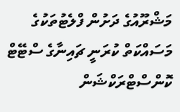މަޝްރޫއުގެ ދަށުން ފްލެޓުތަކުގެ މަސައްކަތް ކުރަނީ ޗައިނާގެ ސްޓޭޓް ކޮންސްޓްރަކްޝަން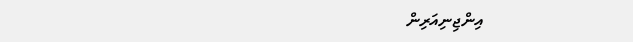އިންޖިނިއަރިން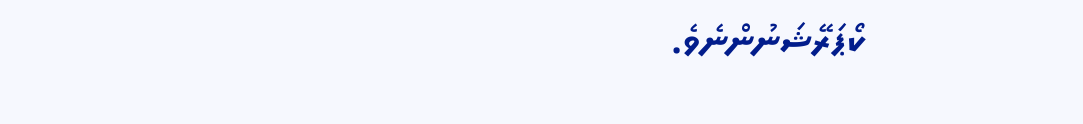ކޯޕަރޭޝަނުންނެވެ.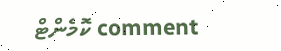comment ކޮމެންޓް